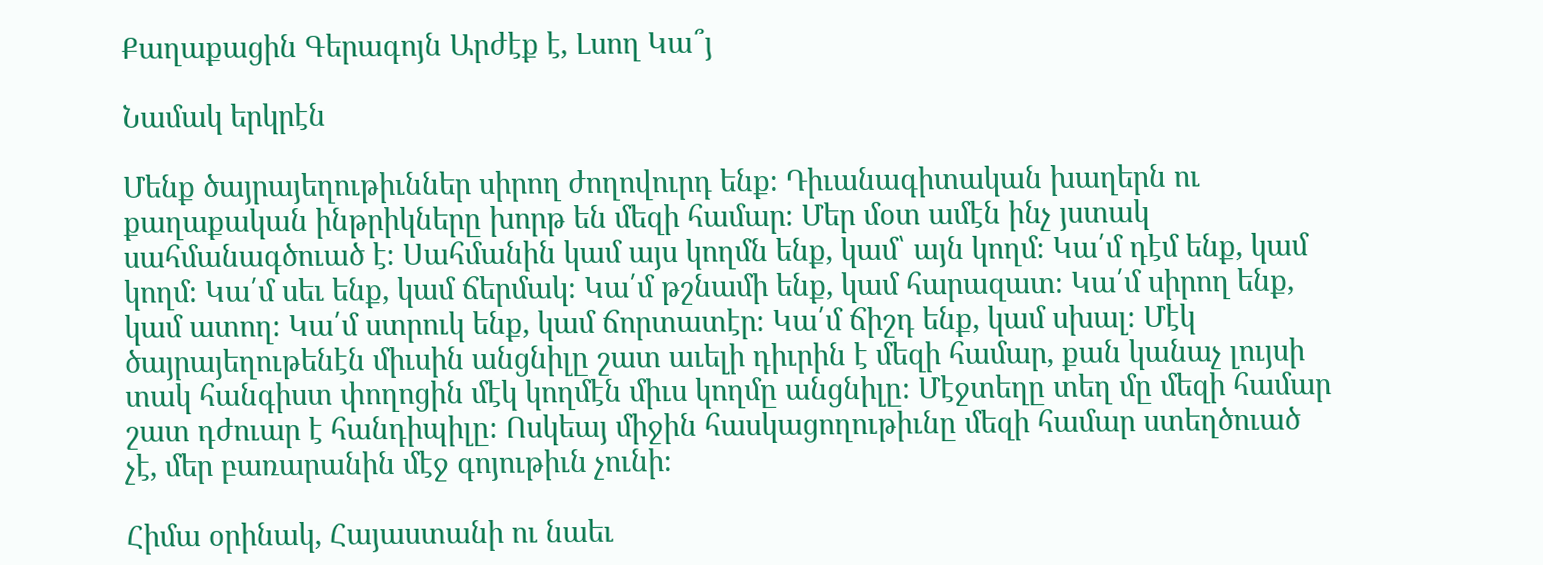Քաղաքացին Գերագոյն Արժէք է, Լսող Կա՞յ

Նամակ երկրէն

Մենք ծայրայեղութիւններ սիրող ժողովուրդ ենք։ Դիւանագիտական խաղերն ու քաղաքական ինթրիկները խորթ են մեզի համար։ Մեր մօտ ամէն ինչ յստակ սահմանագծուած է։ Սահմանին կամ այս կողմն ենք, կամ՝ այն կողմ։ Կա՛մ դէմ ենք, կամ կողմ։ Կա՛մ սեւ ենք, կամ ճերմակ։ Կա՛մ թշնամի ենք, կամ հարազատ։ Կա՛մ սիրող ենք, կամ ատող։ Կա՛մ ստրուկ ենք, կամ ճորտատէր։ Կա՛մ ճիշդ ենք, կամ սխալ։ Մէկ ծայրայեղութենէն միւսին անցնիլը շատ աւելի դիւրին է մեզի համար, քան կանաչ լույսի տակ հանգիստ փողոցին մէկ կողմէն միւս կողմը անցնիլը։ Մէջտեղը տեղ մը մեզի համար շատ դժուար է հանդիպիլը։ Ոսկեայ միջին հասկացողութիւնը մեզի համար ստեղծուած չէ, մեր բառարանին մէջ գոյութիւն չունի։

Հիմա օրինակ, Հայաստանի ու նաեւ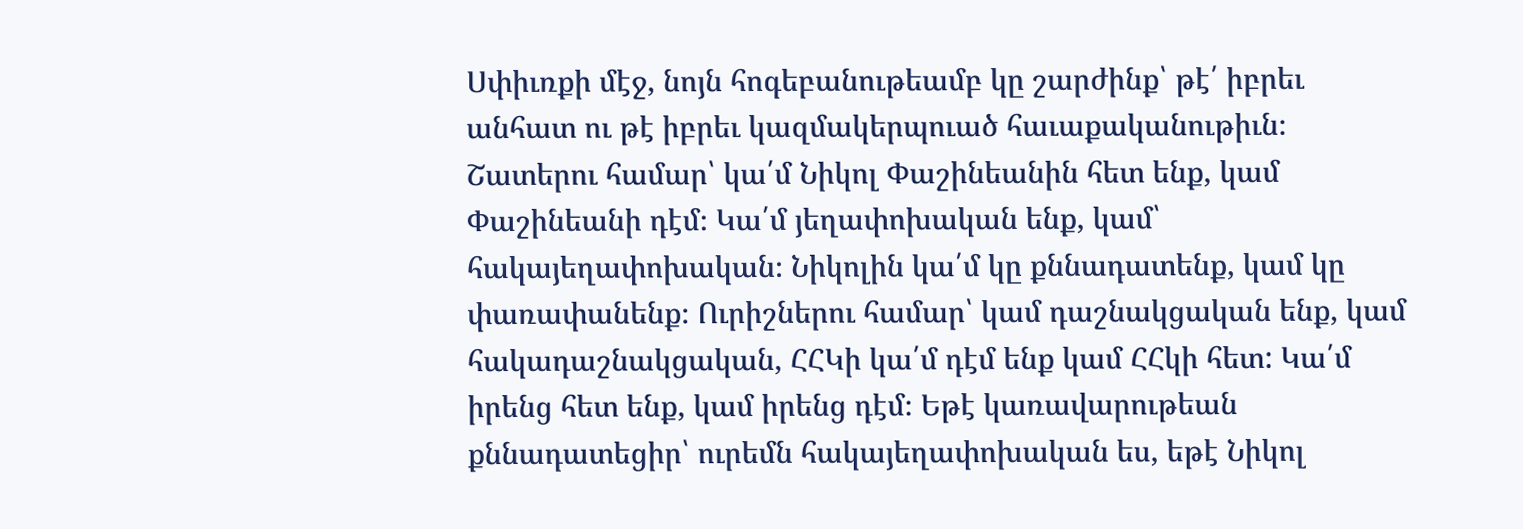Սփիւռքի մէջ, նոյն հոգեբանութեամբ կը շարժինք՝ թէ՛ իբրեւ անհատ ու թէ իբրեւ կազմակերպուած հաւաքականութիւն։ Շատերու համար՝ կա՛մ Նիկոլ Փաշինեանին հետ ենք, կամ Փաշինեանի դէմ։ Կա՛մ յեղափոխական ենք, կամ՝ հակայեղափոխական։ Նիկոլին կա՛մ կը քննադատենք, կամ կը փառափանենք։ Ուրիշներու համար՝ կամ դաշնակցական ենք, կամ հակադաշնակցական, ՀՀԿի կա՛մ դէմ ենք կամ ՀՀկի հետ: Կա՛մ իրենց հետ ենք, կամ իրենց դէմ։ Եթէ կառավարութեան քննադատեցիր՝ ուրեմն հակայեղափոխական ես, եթէ Նիկոլ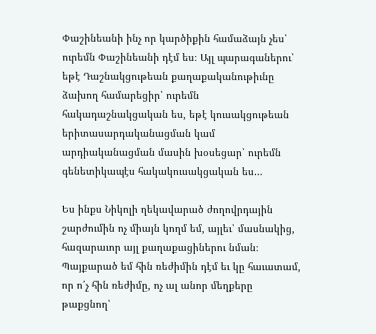Փաշինեանի ինչ որ կարծիքին համաձայն չես՝ ուրեմն Փաշինեանի դէմ ես։ Այլ պարագաներու՝ եթէ Դաշնակցութեան քաղաքականութիւնը ձախող համարեցիր՝ ուրեմն հակադաշնակցական ես, եթէ կուսակցութեան երիտասարդականացման կամ արդիականացման մասին խօսեցար՝ ուրեմն գենետիկապէս հակակուսակցական ես…

Ես ինքս Նիկոլի ղեկավարած ժողովրդային շարժումին ոչ միայն կողմ եմ, այլեւ՝ մասնակից, հազարաւոր այլ քաղաքացիներու նման։ Պայքարած եմ հին ռեժիմին դէմ եւ կը հաւատամ, որ ո՛չ հին ռեժիմը, ոչ ալ անոր մեղքերը թաքցնող՝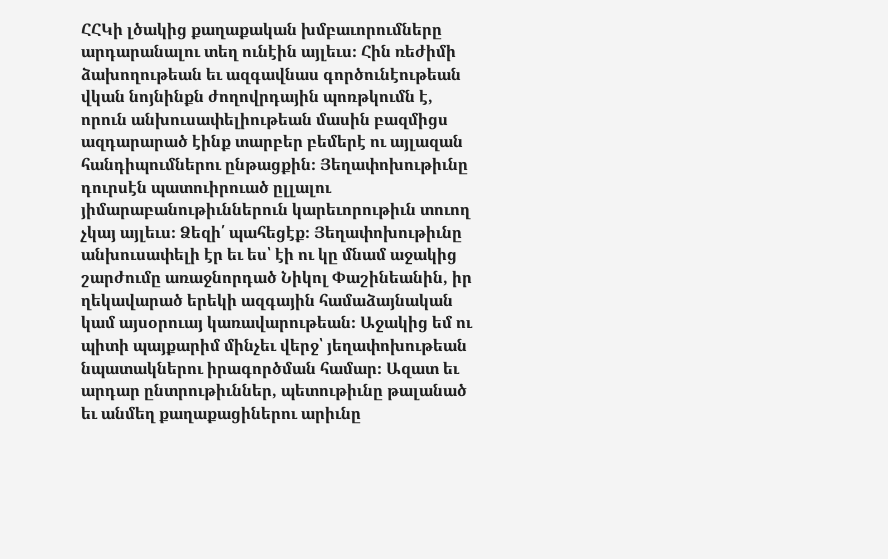ՀՀԿի լծակից քաղաքական խմբաւորումները արդարանալու տեղ ունէին այլեւս։ Հին ռեժիմի ձախողութեան եւ ազգավնաս գործունէութեան վկան նոյնինքն ժողովրդային պոռթկումն է, որուն անխուսափելիութեան մասին բազմիցս ազդարարած էինք տարբեր բեմերէ ու այլազան հանդիպումներու ընթացքին։ Յեղափոխութիւնը դուրսէն պատուիրուած ըլլալու յիմարաբանութիւններուն կարեւորութիւն տուող չկայ այլեւս։ Ձեզի՛ պահեցէք։ Յեղափոխութիւնը անխուսափելի էր եւ ես՝ էի ու կը մնամ աջակից շարժումը առաջնորդած Նիկոլ Փաշինեանին, իր ղեկավարած երեկի ազգային համաձայնական կամ այսօրուայ կառավարութեան։ Աջակից եմ ու պիտի պայքարիմ մինչեւ վերջ՝ յեղափոխութեան նպատակներու իրագործման համար։ Ազատ եւ արդար ընտրութիւններ, պետութիւնը թալանած եւ անմեղ քաղաքացիներու արիւնը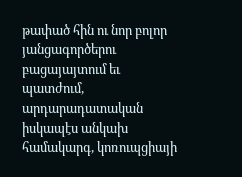թափած հին ու նոր բոլոր յանցագործերու բացայայտում եւ պատժում, արդարադատական իսկապէս անկախ համակարգ, կոռուպցիայի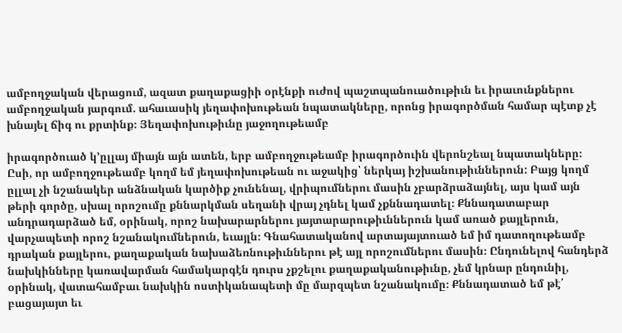ամբողջական վերացում, ազատ քաղաքացիի օրէնքի ուժով պաշտպանուածութիւն եւ իրաւունքներու ամբողջական յարգում. ահաւասիկ յեղափոխութեան նպատակները, որոնց իրագործման համար պէտք չէ խնայել ճիգ ու քրտինք։ Յեղափոխութիւնը յաջողութեամբ

իրագործուած կ՚ըլլայ միայն այն ատեն, երբ ամբողջութեամբ իրագործուին վերոնշեալ նպատակները։
Ըսի, որ ամբողջութեամբ կողմ եմ յեղափոխութեան ու աջակից՝ ներկայ իշխանութիւններուն: Բայց կողմ ըլլալ չի նշանակեր անձնական կարծիք չունենալ, վրիպումներու մասին չբարձրաձայնել, այս կամ այն թերի գործը, սխալ որոշումը քննարկման սեղանի վրայ չդնել կամ չքննադատել։ Քննադատաբար անդրադարձած եմ, օրինակ, որոշ նախարարներու յայտարարութիւններուն կամ առած քայլերուն, վարչապետի որոշ նշանակումներուն, եւայլն։ Գնահատականով արտայայտուած եմ իմ դատողութեամբ դրական քայլերու, քաղաքական նախաձեռնութիւններու թէ այլ որոշումներու մասին։ Ընդունելով հանդերձ նախկինները կառավարման համակարգէն դուրս չքշելու քաղաքականութիւնը, չեմ կրնար ընդունիլ, օրինակ, վատահամբաւ նախկին ոստիկանապետի մը մարզպետ նշանակումը։ Քննադատած եմ թէ՛ բացայայտ եւ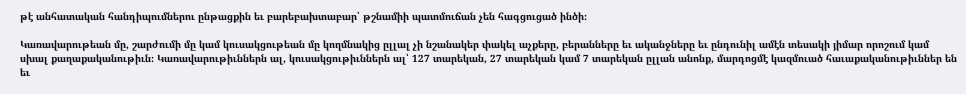թէ անհատական հանդիպումներու ընթացքին եւ բարեբախտաբար՝ թշնամիի պատմուճան չեն հագցուցած ինծի։

Կառավարութեան մը, շարժումի մը կամ կուսակցութեան մը կողմնակից ըլլալ չի նշանակեր փակել աչքերը, բերանները եւ ականջները եւ ընդունիլ ամէն տեսակի յիմար որոշում կամ սխալ քաղաքականութիւն։ Կառավարութիւններն ալ, կուսակցութիւններն ալ՝ 127 տարեկան, 27 տարեկան կամ 7 տարեկան ըլլան անոնք, մարդոցմէ կազմուած հաւաքականութիւններ են եւ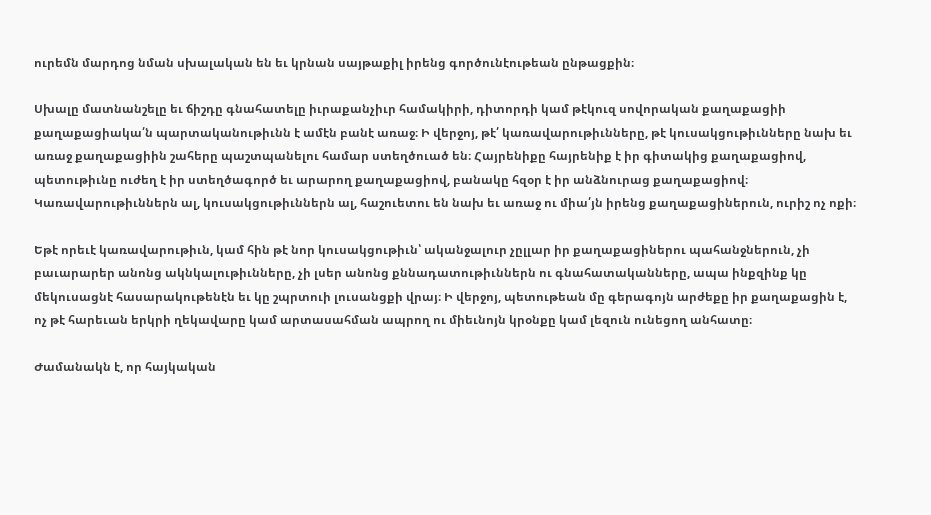ուրեմն մարդոց նման սխալական են եւ կրնան սայթաքիլ իրենց գործունէութեան ընթացքին։

Սխալը մատնանշելը եւ ճիշդը գնահատելը իւրաքանչիւր համակիրի, դիտորդի կամ թէկուզ սովորական քաղաքացիի քաղաքացիակա՛ն պարտականութիւնն է ամէն բանէ առաջ։ Ի վերջոյ, թէ՛ կառավարութիւնները, թէ կուսակցութիւնները նախ եւ առաջ քաղաքացիին շահերը պաշտպանելու համար ստեղծուած են։ Հայրենիքը հայրենիք է իր գիտակից քաղաքացիով, պետութիւնը ուժեղ է իր ստեղծագործ եւ արարող քաղաքացիով, բանակը հզօր է իր անձնուրաց քաղաքացիով։ Կառավարութիւններն ալ, կուսակցութիւններն ալ, հաշուետու են նախ եւ առաջ ու միա՛յն իրենց քաղաքացիներուն, ուրիշ ոչ ոքի։

Եթէ որեւէ կառավարութիւն, կամ հին թէ նոր կուսակցութիւն՝ ականջալուր չըլլար իր քաղաքացիներու պահանջներուն, չի բաւարարեր անոնց ակնկալութիւնները, չի լսեր անոնց քննադատութիւններն ու գնահատականները, ապա ինքզինք կը մեկուսացնէ հասարակութենէն եւ կը շպրտուի լուսանցքի վրայ։ Ի վերջոյ, պետութեան մը գերագոյն արժեքը իր քաղաքացին է, ոչ թէ հարեւան երկրի ղեկավարը կամ արտասահման ապրող ու միեւնոյն կրօնքը կամ լեզուն ունեցող անհատը։

Ժամանակն է, որ հայկական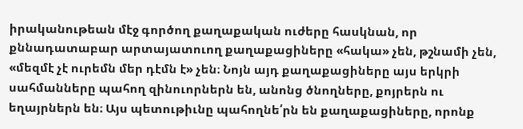իրականութեան մէջ գործող քաղաքական ուժերը հասկնան, որ քննադատաբար արտայատուող քաղաքացիները «հակա» չեն, թշնամի չեն, «մեզմէ չէ ուրեմն մեր դէմն է» չեն։ Նոյն այդ քաղաքացիները այս երկրի սահմանները պահող զինուորներն են, անոնց ծնողները, քոյրերն ու եղայրներն են։ Այս պետութիւնը պահողնե՛րն են քաղաքացիները, որոնք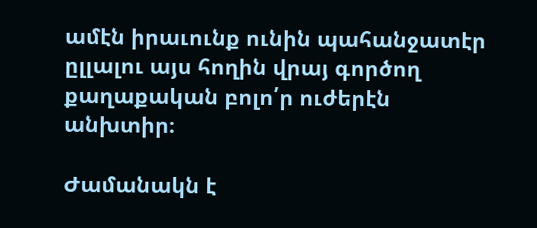ամէն իրաւունք ունին պահանջատէր ըլլալու այս հողին վրայ գործող քաղաքական բոլո՛ր ուժերէն անխտիր։

Ժամանակն է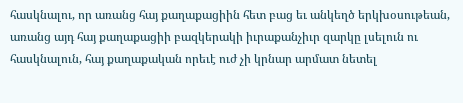հասկնալու, որ առանց հայ քաղաքացիին հետ բաց եւ անկեղծ երկխօսութեան, առանց այդ հայ քաղաքացիի բազկերակի իւրաքանչիւր զարկը լսելուն ու հասկնալուն, հայ քաղաքական որեւէ ուժ չի կրնար արմատ նետել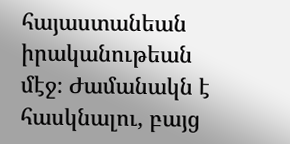հայաստանեան իրականութեան մէջ։ Ժամանակն է հասկնալու, բայց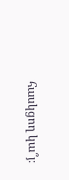հասկցող կա՞յ։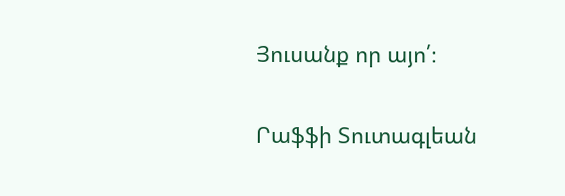Յուսանք որ այո՛։

Րաֆֆի Տուտագլեան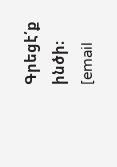Գրեցէ՛ք ինծի։
[email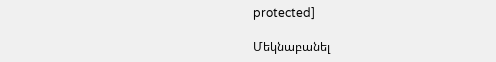protected]

Մեկնաբանել